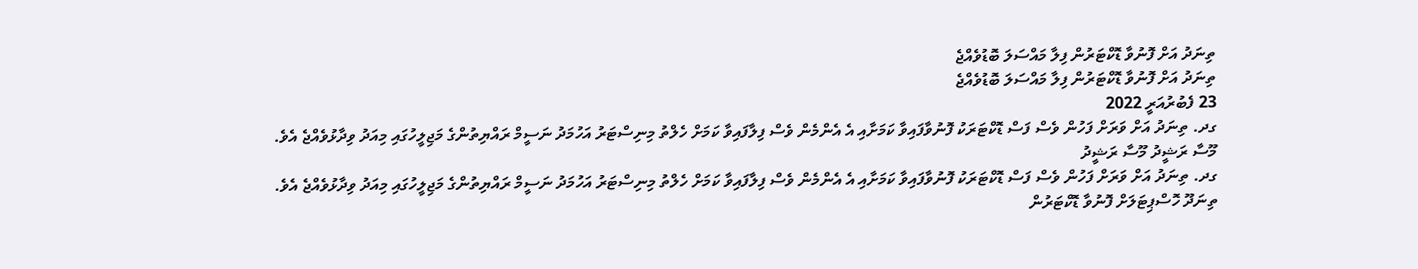ތިނަދު އަށް ފޮނުވާ ޑޮކްޓަރުން ފިލާ މައްސަލަ ބޮޑުވެއްޖެ
ތިނަދު އަށް ފޮނުވާ ޑޮކްޓަރުން ފިލާ މައްސަލަ ބޮޑުވެއްޖެ
23 ފެބުރުއަރީ 2022
ގދ. ތިނަދު އަށް ވަރަށް ފަހުން ވެސް ފަސް ޑޮކްޓަރަކު ފޮނުވާފައިވާ ކަމަށާއި އެ އެންމެން ވެސް ފިލާފައިވާ ކަމަށް ހެލްތު މިނިސްޓަރު އަހުމަދު ނަސީމް ރައްޔިތުންގެ މަޖިލީހުގައި މިއަދު ވިދާޅުވެއްޖެ އެވެ.
މޫސާ ރަޝީދު މޫސާ ރަޝީދު
ގދ. ތިނަދު އަށް ވަރަށް ފަހުން ވެސް ފަސް ޑޮކްޓަރަކު ފޮނުވާފައިވާ ކަމަށާއި އެ އެންމެން ވެސް ފިލާފައިވާ ކަމަށް ހެލްތު މިނިސްޓަރު އަހުމަދު ނަސީމް ރައްޔިތުންގެ މަޖިލީހުގައި މިއަދު ވިދާޅުވެއްޖެ އެވެ.
ތިނަދޫ ހޮސްޕިޓަލަށް ފޮނުވާ ޑޮކްޓަރުން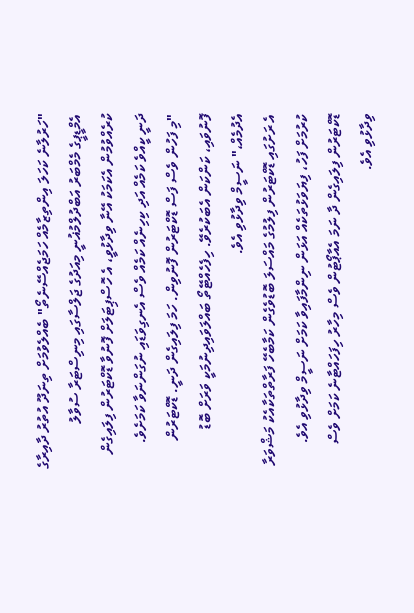"ހަރުލާނެ ކަހަލަ އިންތިޒާމެއް ހަމަޖެއްސޭނެތޯ" ބެއްލެވުމަށް ތިނަދޫ އުތުރު ދާއިރާގެ އެމްޑީޕީގެ މެމްބަރު އަބްދުލްމުޣުނީ މިއަދުގެ ޖަލްސާގައި މިނިސްޓަރާ ސުވާލު ކުރެއްވުމުން އެކަމަކު އޭނާ ވިދާޅުވީ، އެ ހޮސްޕިޓަލަށް ފޮނުވާ ޑޮކްޓަރުން ފިލައިގެން ދަނީ ކީއްވެ ކަމެއް އަދި ކިހިނެއް ކަމެއް ވެސް އެނގިވަޑައި ނުގަންނަވާ ކަމަށެވެ.
"މި ފަހުން ވެސް ފަސް ޑޮކްޓަރުން ފޮނުވިން. ހަމަ ފިލައިގެން ދަނީ. ޑޮކްޓަރުން ފޮނުވައި، ކަންކަން އެބަކުރެވޭ. ހިފެހެއްޓޭތޯ ބައްލަވައިދިނުމަކީ ވަރަށް ބޮޑު އެދުމެއް،" ނަސީމް ވިދާޅުވި އެވެ.
އެ ރަށުގައި ޑޮކްޓަރުން ފިލުމުގެ މައްސަލަ ބޮޑުވެގެން ކަމާބެހޭ ފަރާތްތަކާއެކު މަޝްވަރާ ކުރުމަށް ފަހު، ފިޔަވަޅުތަކެއް އަޅަން ނިންމާފައިވާ ކަމަށް ނަސީމް ވިދާޅުވި އެވެ. ޑޮކްޓަރުން ފިލައިގެން ދާ ނަމަ އެއާޕޯޓުން ވެސް މިހާރު ހިފަހައްޓާނެ ކަމަށް ވެސް ވިދާޅުވި އެވެ.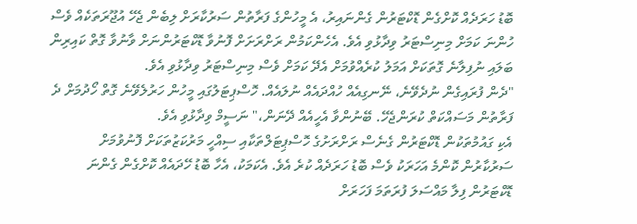ބޮޑު ހަރަދެއް ކޮށްގެން ޑޮކްޓަރުން ގެންނައިރު، އެ މީހުންގެ ފަރާތުން ސަރުކާރަށް ލިބެން ޖެހޭ އުޖޫރަތަކެއް ވެސް ހުންނަ ކަމަށް މިނިސްޓަރު ވިދާޅުވި އެވެ. އެހެންކަމުން ރަށްރަށަށް ފޮނުވާ ޑޮކްޓަރުންނަށް ވާނުވާ ގޮތް ކައިރިން ބަލައި ނުފިލާނެ ގޮތަކަށް އަމަލު ކުރެއްވުމަށް އެދޭ ކަމަށް ވެސް މިނިސްޓަރު ވިދާޅުވި އެވެ.
"ދެން ފުރައިގެން ނުދެވޭނެ، ނޭނގިއެއް ހުއްދައެއް ނުލައެއް. ހޮސްޕިޓަލުގައި މީހުން ހަރުލެވޭނެ ގޮތް ހޯދުމަށް ދެ ފަރާތުން މަސައްކަތް ކުރަންޖެހޭ. ބޭނުންވާ އެހީއެއް ދޭނަން،" ނަސީމް ވިދާޅުވި އެވެ.
އެކި ގައުމުތަކުން ޑޮކްޓަރުން ގެނެސް ރަށްރަށުގެ ހޮސްޕިޓަލްތަކާއި ސިއްހީ މަރުކަޒުތަކަށް ފޮނުވުމަށް ސަރުކާރުން ކޮންމެ އަހަރަކު ވެސް ބޮޑު ހަރަދެއް ކުރެ އެވެ. އެކަމަކު، އެހާ ބޮޑު ހޭދައެއް ކޮށްގެން ގެންނަ ޑޮކްޓަރުން ފިލާ މައްސަލަ ފުރަތަމަ ފަހަރަށް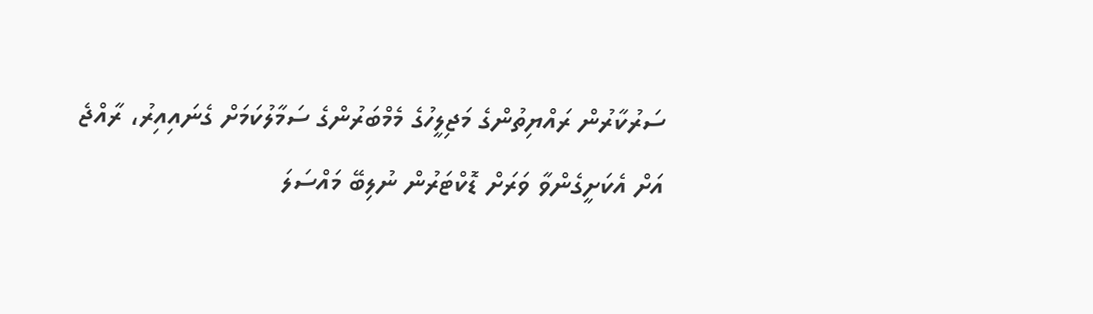ސަރުކާރުން ރައްޔިތުންގެ މަޖިލީހުގެ މެމްބަރުންގެ ސަމާލުކަމަށް ގެނައިއިރު، ރާއްޖެ އަށް އެކަށީގެންވާ ވަރަށް ޑޮކްޓަރުން ނުލިބޭ މައްސަލަ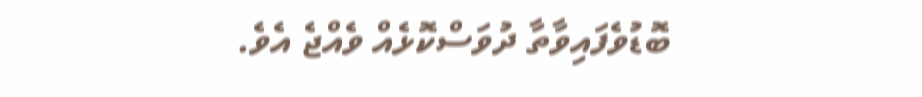ބޮޑުވެފައިވާތާ ދުވަސްކޮޅެއް ވެއްޖެ އެވެ.